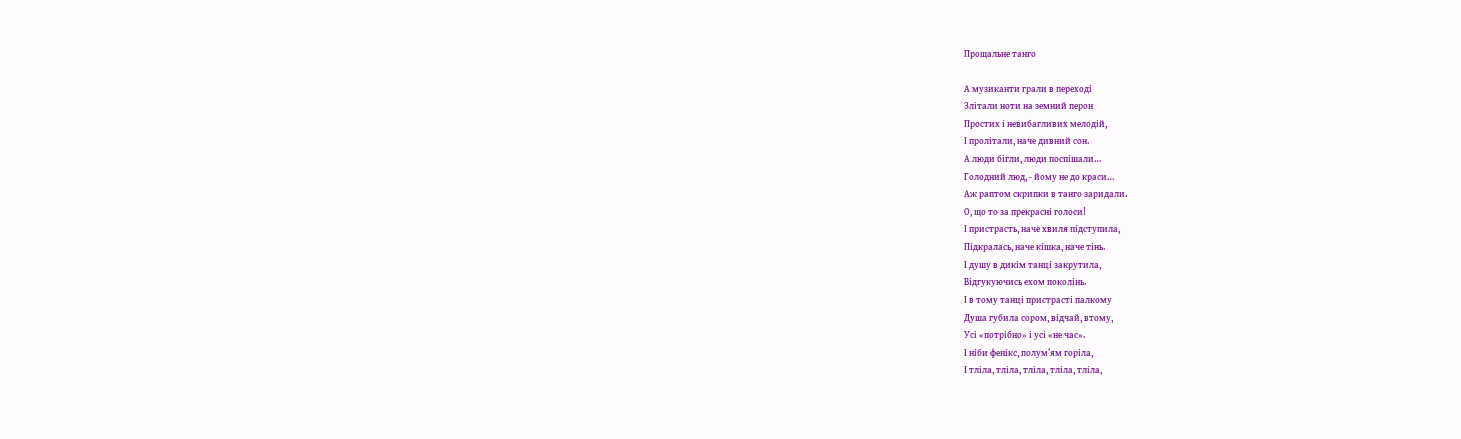Прощальне танго

А музиканти грали в переході
Злітали ноти на земний перон
Простих і невибагливих мелодій,
І пролітали, наче дивний сон.
А люди бігли, люди поспішали…
Голодний люд, - йому не до краси…
Аж раптом скрипки в танго заридали.
О, що то за прекрасні голоси!
І пристрасть, наче хвиля підступила,
Підкралась, наче кішка, наче тінь.
І душу в дикім танці закрутила,
Відгукуючись ехом поколінь.
І в тому танці пристрасті палкому
Душа губила сором, відчай, втому,
Усі «потрібно» і усі «не час».
І ніби фенікс, полум’ям горіла,
І тліла, тліла, тліла, тліла, тліла,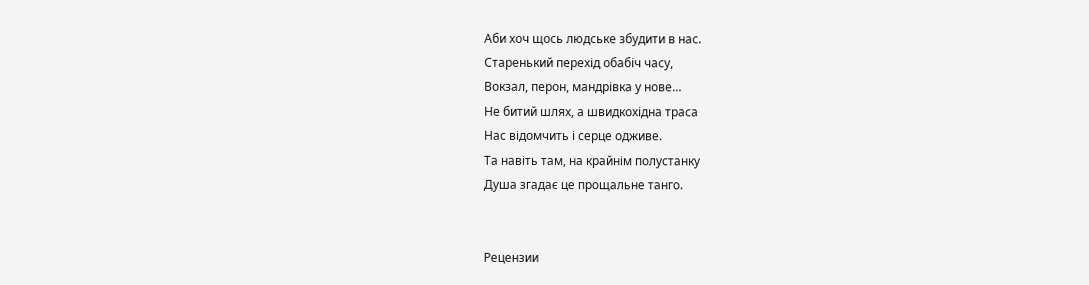Аби хоч щось людське збудити в нас.
Старенький перехід обабіч часу,
Вокзал, перон, мандрівка у нове…
Не битий шлях, а швидкохідна траса
Нас відомчить і серце одживе.
Та навіть там, на крайнім полустанку
Душа згадає це прощальне танго.


Рецензии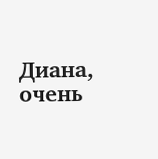Диана, очень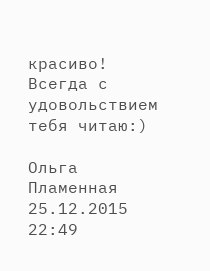красиво! Всегда с удовольствием тебя читаю:)

Ольга Пламенная   25.12.2015 22:49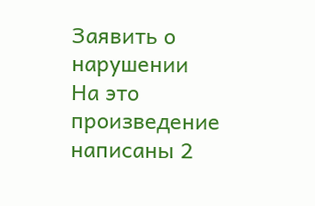Заявить о нарушении
На это произведение написаны 2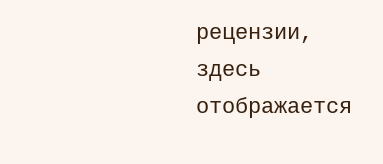рецензии, здесь отображается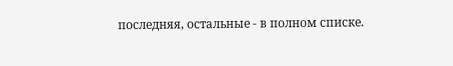последняя, остальные - в полном списке.